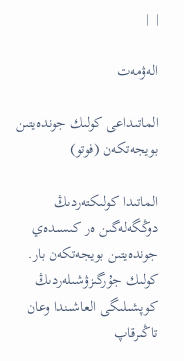|  |

الەۋمەت

الماتىداعى كولىك جوندەيتىن بويجەتكەن (فوتو)

الماتىدا كولىكتەردىڭ دوڭگەلەگىن ەر كىسىدەي جوندەيتىن بويجەتكەن بار. كولىك جۇرگىزۋشىلەردىڭ كوپشىلىگى العاشىندا وعان تاڭىرقاپ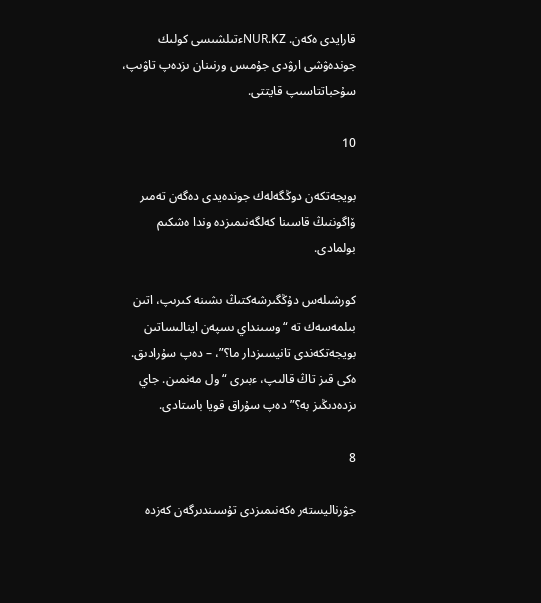قارايدى ەكەن. NUR.KZءتىلشىسى كولىك جوندەۋشى ارۋدى جۇمىس ورنىنان ىزدەپ تاۋىپ، سۇحباتتاسىپ قايتتى.

10

بويجەتكەن دوڭگەلەك جوندەيدى دەگەن تەمىر ۆاگوننىڭ قاسىنا كەلگەنىمىزدە وندا ەشكىم بولمادى.

كورشىلەس دۇڭگىرشەكتىڭ ىشىنە كىرىپ، اتىن بىلمەسەك تە “وسىنداي ىسپەن اينالىساتىن بويجەتكەندى تانيسىزدار ما؟”، – دەپ سۇرادىق. ەكى قىز تاڭ قالىپ، ءبىرى “ول مەنمىن. جاي ىزدەدىڭىز بە؟” دەپ سۇراق قويا باستادى.

8

جۋرناليستەر ەكەنىمىزدى تۇسىندىرگەن كەزدە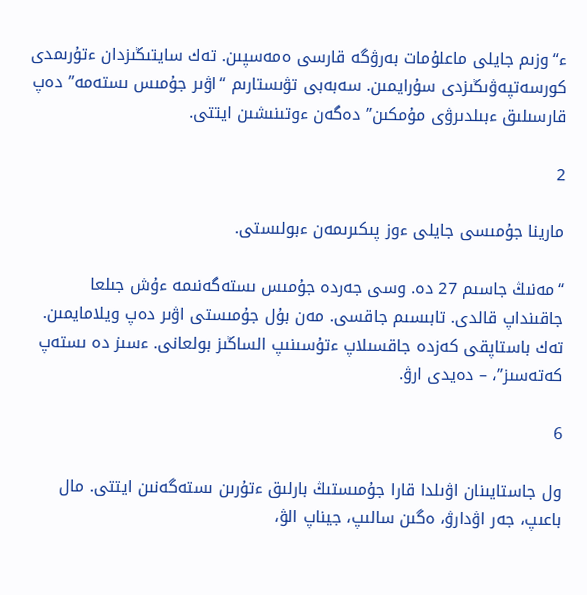ء“وزىم جايلى ماعلۇمات بەرۋگە قارسى ەمەسپىن. تەك سايتىڭىزدان ءتۇرىمدى كورسەتپەۋىڭىزدى سۇرايمىن. سەبەبى تۋىستارىم “اۋىر جۇمىس ىستەمە” دەپ قارسىلىق ءبىلدىرۋى مۇمكىن” دەگەن ءوتىنىشىن ايتتى.

2

مارينا جۇمىسى جايلى ءوز پىكىرىمەن ءبولىستى.

“مەنىڭ جاسىم 27 دە. وسى جەردە جۇمىس ىستەگەنىمە ءۇش جىلعا جاقىنداپ قالدى. تابىسىم جاقسى. مەن بۇل جۇمىستى اۋىر دەپ ويلامايمىن. تەك باستاپقى كەزدە جاقسىلاپ ءتۇسىنىپ الساڭىز بولعانى. ءسىز دە ىستەپ كەتەسىز”، – دەيدى ارۋ.

6

ول جاستايىنان اۋىلدا قارا جۇمىستىڭ بارلىق ءتۇرىن ىستەگەنىن ايتتى. مال باعىپ، جەر اۋدارۋ، ەگىن سالىپ، جيناپ الۋ،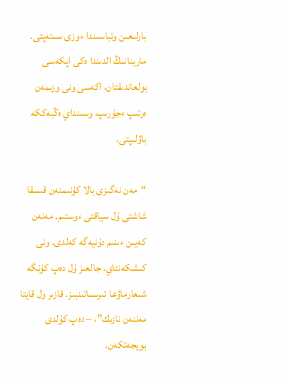بارلىعىن وتباسىندا ءوزى ىستەپتى. مارينانىڭ الدىندا ەكى اپكەسى بولعاندىقتان، اكەسى ونى وزىمەن ەرتىپ ءجۇرىپ، وسىنداي ەڭبەككە باۋلىپتى.

“مەن نەگىزى بالا كۇنىمنەن قىسقا شاشتى ۇل سياقتى ءوستىم. مەنەن كەيىن ءىنىم دۇنيەگە كەلدى. ونى كىشكەنتاي، جالعىز ۇل دەپ كۇنگە شىعارماۋعا تىرىساتىنبىز. قازىر ول قايتا مەننەن نازىك”، – دەپ كۇلدى بويجەتكەن.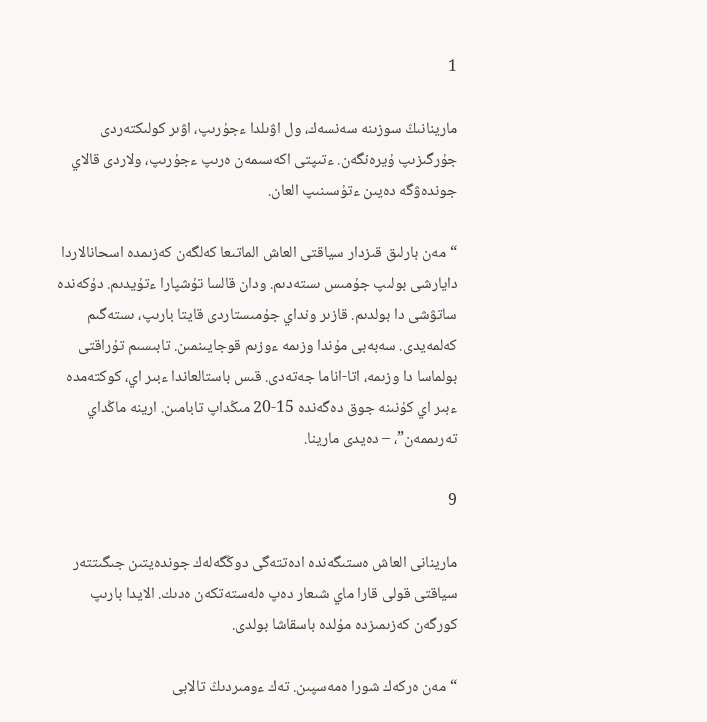1

مارينانىڭ سوزىنە سەنسەك، ول اۋىلدا ءجۇرىپ، اۋىر كولىكتەردى جۇرگىزىپ ۇيرەنگەن. ءتىپتى اكەسىمەن ەرىپ ءجۇرىپ، ولاردى قالاي جوندەۋگە دەيىن ءتۇسىنىپ العان.

“مەن بارلىق قىزدار سياقتى العاش الماتىعا كەلگەن كەزىمدە اسحانالاردا دايارشى بولىپ جۇمىس ىستەدىم. ودان قالسا تۇشپارا ءتۇيدىم. دۇكەندە ساتۋشى دا بولدىم. قازىر ونداي جۇمىستاردى قايتا بارىپ، ىستەگىم كەلمەيدى. سەبەبى مۇندا وزىمە ءوزىم قوجايىنمىن. تابىسىم تۇراقتى بولماسا دا وزىمە، اتا-اناما جەتەدى. قىس باستالعاندا ءبىر اي، كوكتەمدە ءبىر اي كۇنىنە جوق دەگەندە 15-20 مىڭداپ تابامىن. ارينە ماڭداي تەرىممەن”، – دەيدى مارينا.

9

مارينانى العاش ەستىگەندە ادەتتەگى دوڭگەلەك جوندەيتىن جىگىتتەر سياقتى قولى قارا ماي شىعار دەپ ەلەستەتكەن ەدىك. الايدا بارىپ كورگەن كەزىمىزدە مۇلدە باسقاشا بولدى.

“مەن ەركەك شورا ەمەسپىن. تەك ءومىردىڭ تالابى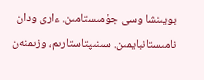بويىنشا وسى جۇمىستامىن. ءارى ودان نامىستانبايمىن. سىنىپتاستارىم، وزىمنەن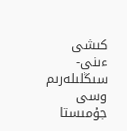كىشى ءىنى-سىڭلىلەرىم وسى جۇمىستا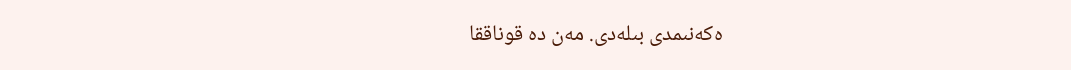ەكەنىمدى بىلەدى. مەن دە قوناققا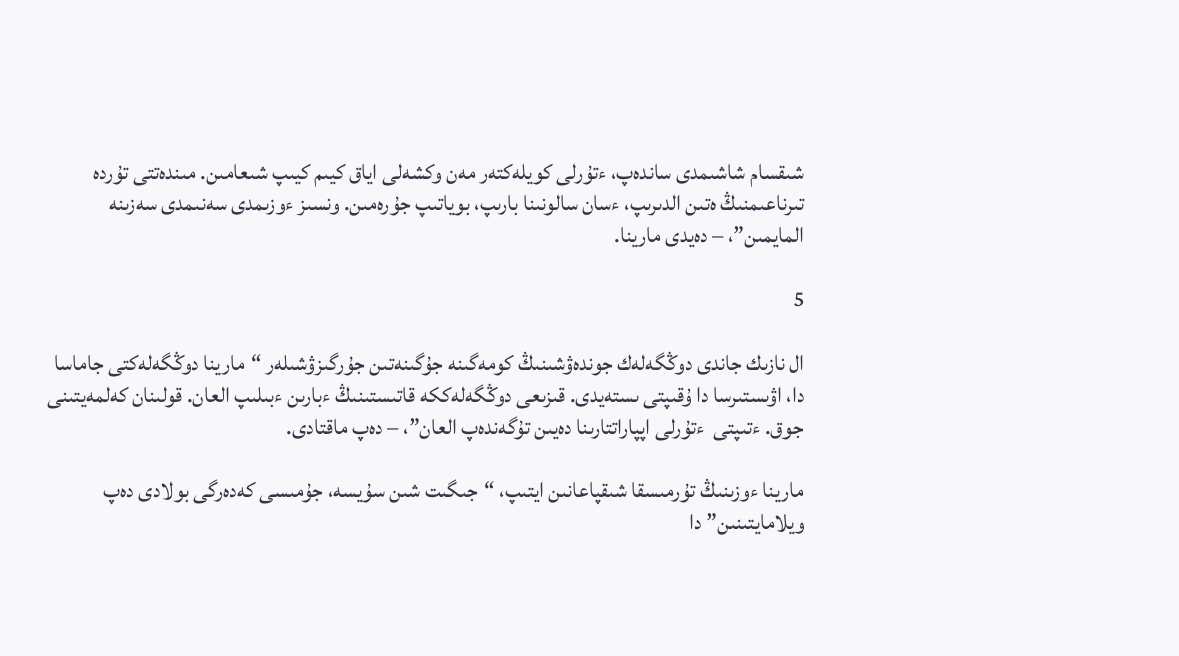شىقسام شاشىمدى ساندەپ، ءتۇرلى كويلەكتەر مەن وكشەلى اياق كيىم كيىپ شىعامىن. مىندەتتى تۇردە تىرناعىمنىڭ ەتىن الدىرىپ، ءسان سالونىنا بارىپ، بوياتىپ جۇرەمىن. ونسىز ءوزىمدى سەنىمدى سەزىنە المايمىن”، – دەيدى مارينا.

5

ال نازىك جاندى دوڭگەلەك جوندەۋشىنىڭ كومەگىنە جۇگىنەتىن جۇرگىزۋشىلەر “مارينا دوڭگەلەكتى جاماسا دا، اۋىستىرسا دا ۇقىپتى ىستەيدى. قىزىعى دوڭگەلەككە قاتىستىنىڭ ءبارىن ءبىلىپ العان. قولىنان كەلمەيتىنى جوق. ءتىپتى  ءتۇرلى اپپاراتتارىنا دەيىن تۇگەندەپ العان”، – دەپ ماقتادى.

مارينا ءوزىنىڭ تۇرمىسقا شىقپاعانىن ايتىپ، “جىگىت شىن سۇيسە، جۇمىسى كەدەرگى بولادى دەپ ويلامايتىنىن” دا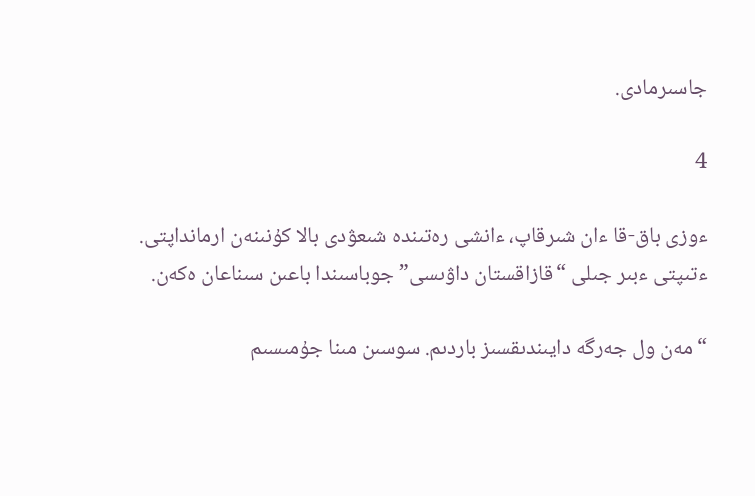جاسىرمادى.

4

ءوزى باق-قا ءان شىرقاپ، ءانشى رەتىندە شىعۋدى بالا كۇنىنەن ارمانداپتى. ءتىپتى ءبىر جىلى “قازاقستان داۋىسى” جوباسىندا باعىن سىناعان ەكەن.

“مەن ول جەرگە دايىندىقسىز باردىم. سوسىن مىنا جۇمىسىم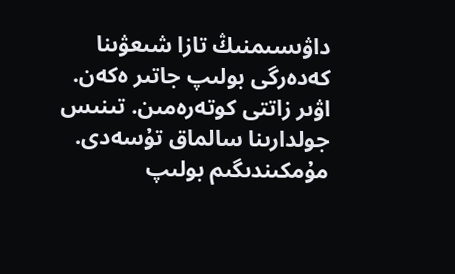داۋىسىمنىڭ تازا شىعۋىنا كەدەرگى بولىپ جاتىر ەكەن. اۋىر زاتتى كوتەرەمىن. تىنىس جولدارىنا سالماق تۇسەدى. مۇمكىندىگىم بولىپ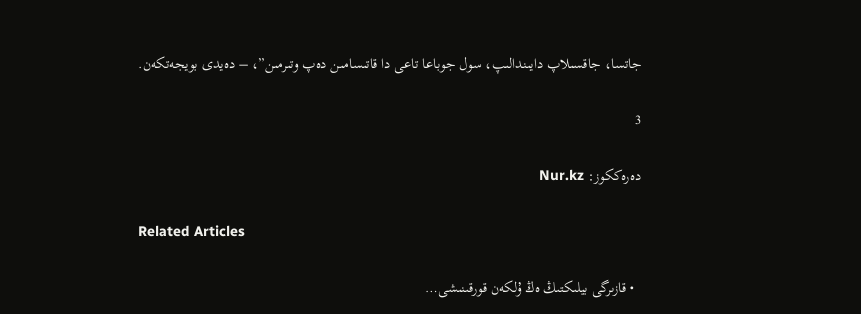جاتسا، جاقسىلاپ دايىندالىپ، سول جوباعا تاعى دا قاتىسامىن دەپ وتىرمىن”، – دەيدى بويجەتكەن.

3

دەرەككوز: Nur.kz

Related Articles

  • قازىرگى بيلىكتىڭ ەڭ ۇلكەن قورقىنىشى…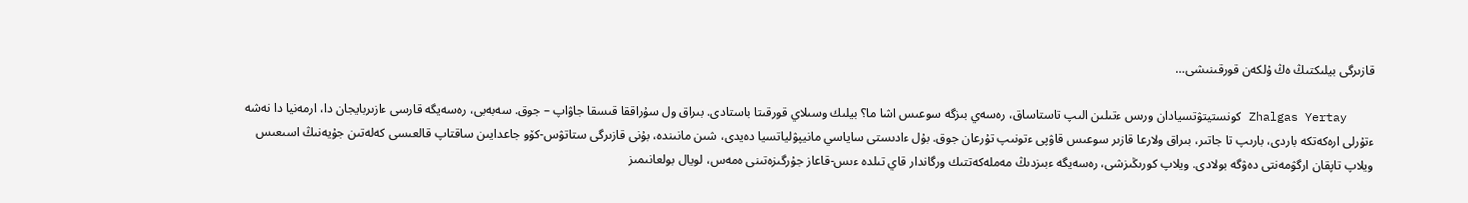قازىرگى بيلىكتىڭ ەڭ ۇلكەن قورقىنىشى…

    Zhalgas Yertay كونستيتۋتسيادان ورىس ءتىلىن الىپ تاستاساق، رەسەي بىزگە سوعىس اشا ما؟ بيلىك وسىلاي قورقىتا باستادى. بىراق ول سۇراققا قىسقا جاۋاپ – جوق. سەبەبى، رەسەيگە قارسى ءازىربايجان دا، ارمەنيا دا نەشە ءتۇرلى ارەكەتكە باردى، بارىپ تا جاتىر، بىراق ولارعا قازىر سوعىس قاۋپى ءتونىپ تۇرعان جوق. بۇل ءادىستى ساياسي مانيپۋلياتسيا دەيدى، شىن مانىندە، بۇنى قازىرگى ستاتۋس-كۆو جاعدايىن ساقتاپ قالعىسى كەلەتىن جۇيەنىڭ اسىعىس ويلاپ تاپقان ارگۋمەنتى دەۋگە بولادى. ويلاپ كورىڭىزشى، رەسەيگە ءبىزدىڭ مەملەكەتتىك ورگاندار قاي تىلدە ءىس-قاعاز جۇرگىزەتىنى ەمەس، لويال بولعانىمىز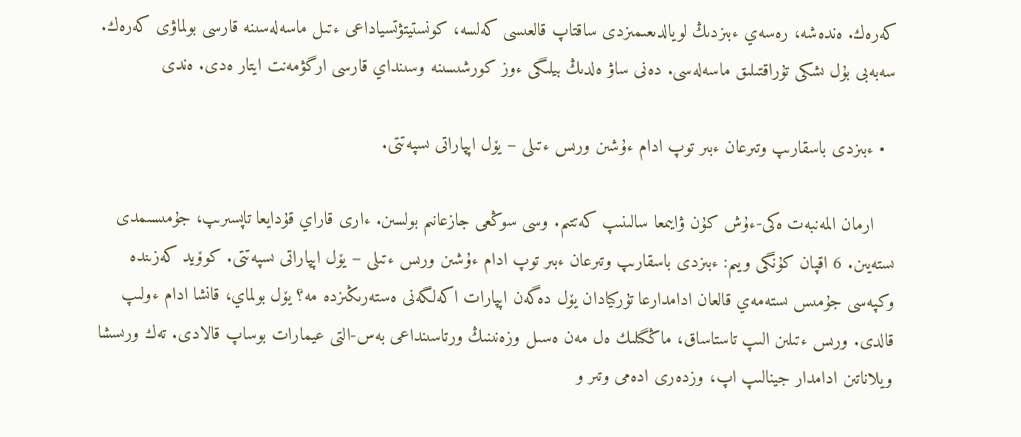كەرەك. ەندەشە، رەسەي ءبىزدىڭ لويالدىعىمىزدى ساقتاپ قالعىسى كەلسە، كونستيتۋتسياداعى ءتىل ماسەلەسىنە قارسى بولماۋى كەرەك. سەبەبى بۇل ىشكى تۇراقتىلىق ماسەلەسى. دەنى ساۋ ەلدىڭ بيلىگى ءوز كورشىسىنە وسىنداي قارسى ارگۋمەنت ايتار ەدى. ەندى

  • ءبىزدى باسقارىپ وتىرعان ءبىر توپ ادام ءۇشىن ورىس ءتىلى – يۆل اپپاراتى ىسپەتتى.

    ارمان المەنبەت ەكى-ءۇش كۇن ۋايىمعا سالىنىپ كەتتىم. وسى سوڭعى جازعانىم بولسىن. ءارى قاراي قۇدايعا تاپسىرىپ، جۇمىسىمدى ىستەيىن. 6 اقپان كۇنگى ويىم: ءبىزدى باسقارىپ وتىرعان ءبىر توپ ادام ءۇشىن ورىس ءتىلى – يۆل اپپاراتى ىسپەتتى. كوۆيد كەزىندە وكپەسى جۇمىس ىستەمەي قالعان ادامدارعا تۇركيادان يۆل دەگەن اپپارات اكەلگەنى ەستەرىڭىزدە مە؟ يۆل بولماي، قانشا ادام ءولىپ قالدى. ورىس ءتىلىن الىپ تاستاساق، ماڭگىلىك ەل مەن ەسىل وزەنىنىڭ ورتاسىنداعى بەس-التى عيمارات بوساپ قالادى. تەك ورىسشا ويلاناتىن ادامدار جينالىپ اپ، وزدەرى ادەمى وتىر و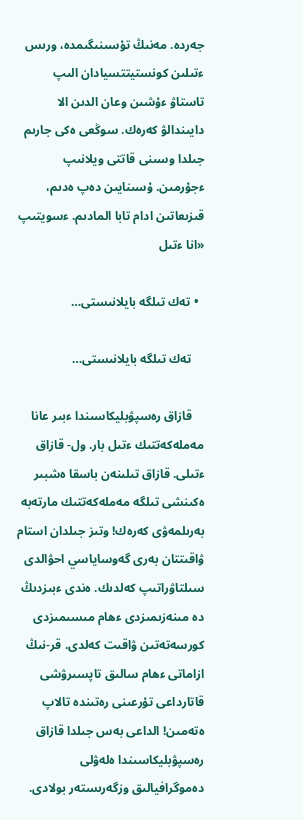جەردە. مەنىڭ تۇسىنىگىمدە، ورىس ءتىلىن كونستيتتسيادان الىپ تاستاۋ ءۇشىن وعان الدىن الا دايىندالۋ كەرەك. سوڭعى ەكى جارىم جىلدا وسىنى قاتتى ويلانىپ ءجۇرمىن. ۇسىنايىن دەپ ەدىم، قىزىعاتىن ادام تابا المادىم. ءسويتىپ «انا ءتىل

  • تەك تىلگە بايلانىستى…

    تەك تىلگە بايلانىستى…

    قازاق رەسپۋبليكاسىندا ءبىر عانا مەملەكەتتىك ءتىل بار. ول- قازاق ءتىلى. قازاق تىلىنەن باسقا ەشبىر ەكىنشى تىلگە مەملەكەتتىك مارتەبە بەرىلمەۋى كەرەك! وتىز جىلدان استام ۋاقىتتان بەرى گەوساياسي احۋالدى سىلتاۋراتىپ كەلدىك. ەندى ءبىزدىڭ دە مىنەزىمىزدى ءھام مىسىمىزدى كورسەتەتىن ۋاقىت كەلدى. قر-نىڭ ازاماتى ءھام سالىق تاپسىرۋشى قاتارداعى تۇرعىنى رەتىندە تالاپ ەتەمىن! الداعى بەس جىلدا قازاق رەسپۋبليكاسىندا ەلەۋلى دەموگرافيالىق وزگەرىستەر بولادى.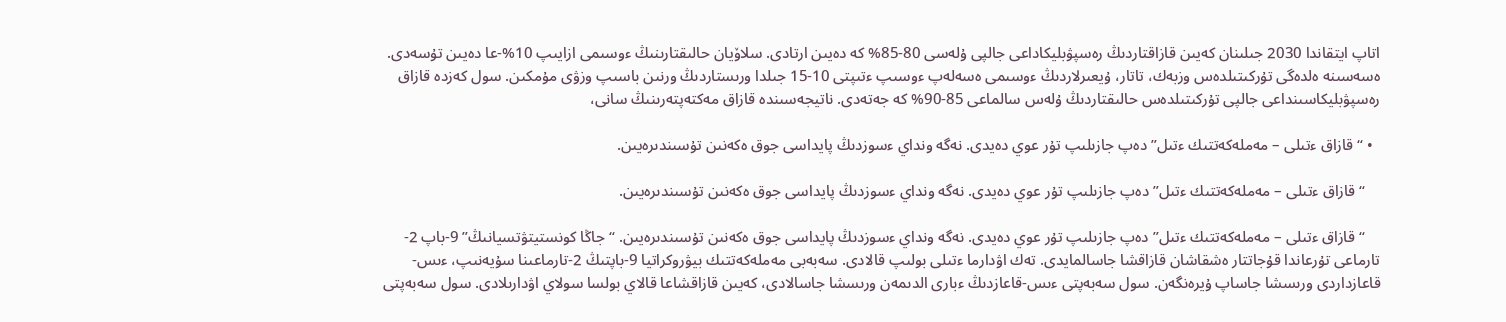اتاپ ايتقاندا 2030 جىلىنان كەيىن قازاقتاردىڭ رەسپۋبليكاداعى جالپى ۇلەسى 80-85% كە دەيىن ارتادى. سلاۆيان حالىقتارىنىڭ ءوسىمى ازايىپ 10%-عا دەيىن تۇسەدى. ەسەسىنە ەلدەگى تۇركىتىلدەس وزبەك، تاتار، ۇيعىرلاردىڭ ءوسىمى ەسەلەپ ءوسىپ ءتىپتى 10-15 جىلدا ورىستاردىڭ ورنىن باسىپ وزۋى مۇمكىن. سول كەزدە قازاق رەسپۋبليكاسىنداعى جالپى تۇركىتىلدەس حالىقتاردىڭ ۇلەس سالماعى 85-90% كە جەتەدى. ناتيجەسىندە قازاق مەكتەپتەرىنىڭ سانى،

  • “قازاق ءتىلى – مەملەكەتتىك ءتىل” دەپ جازىلىپ تۇر عوي دەيدى. نەگە ونداي ءسوزدىڭ پايداسى جوق ەكەنىن تۇسىندىرەيىن.

    “قازاق ءتىلى – مەملەكەتتىك ءتىل” دەپ جازىلىپ تۇر عوي دەيدى. نەگە ونداي ءسوزدىڭ پايداسى جوق ەكەنىن تۇسىندىرەيىن.

    “قازاق ءتىلى – مەملەكەتتىك ءتىل” دەپ جازىلىپ تۇر عوي دەيدى. نەگە ونداي ءسوزدىڭ پايداسى جوق ەكەنىن تۇسىندىرەيىن. “جاڭا كونستيتۋتسيانىڭ” 9-باپ 2-تارماعى تۇرعاندا قۇجاتتار ەشقاشان قازاقشا جاسالمايدى. تەك اۋدارما ءتىلى بولىپ قالادى. سەبەبى مەملەكەتتىك بيۋروكراتيا 9-باپتىڭ 2-تارماعىنا سۇيەنىپ، ءىس-قاعازداردى ورىسشا جاساپ ۇيرەنگەن. سول سەبەپتى ءىس-قاعازدىڭ ءبارى الدىمەن ورىسشا جاسالادى، كەيىن قازاقشاعا قالاي بولسا سولاي اۋدارىلادى. سول سەبەپتى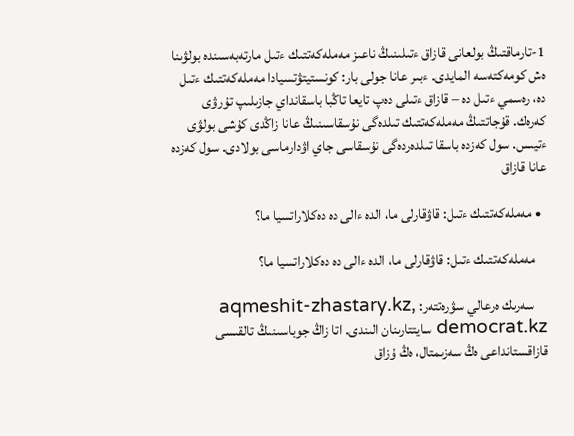1-تارماقتىڭ بولعانى قازاق ءتىلىنىڭ ناعىز مەملەكەتتىك ءتىل مارتەبەسىندە بولۋىنا ەش كومەكتەسە المايدى. ءبىر عانا جولى بار: كونستيتۋتسيادا مەملەكەتتىك ءتىل دە، رەسمي ءتىل دە – قازاق ءتىلى دەپ تايعا تاڭبا باسقانداي جازىلىپ تۇرۋى كەرەك. قۇجاتتىڭ مەملەكەتتىك تىلدەگى نۇسقاسىنىڭ عانا زاڭدى كۇشى بولۋى ءتيىس. سول كەزدە باسقا تىلدەردەگى نۇسقاسى جاي اۋدارماسى بولادى. سول كەزدە عانا قازاق

  • مەملەكەتتىك ءتىل: قاۋقارلى ما، الدە ءالى دە دەكلاراتسيا ما؟

    مەملەكەتتىك ءتىل: قاۋقارلى ما، الدە ءالى دە دەكلاراتسيا ما؟

     سەرىك ەرعالي سۋرەتتەر: aqmeshit-zhastary.kz, democrat.kz سايتتارىنان الىندى. اتا زاڭ جوباسىنىڭ تالقىسى قازاقستانداعى ەڭ سەزىمتال، ەڭ ۇزاق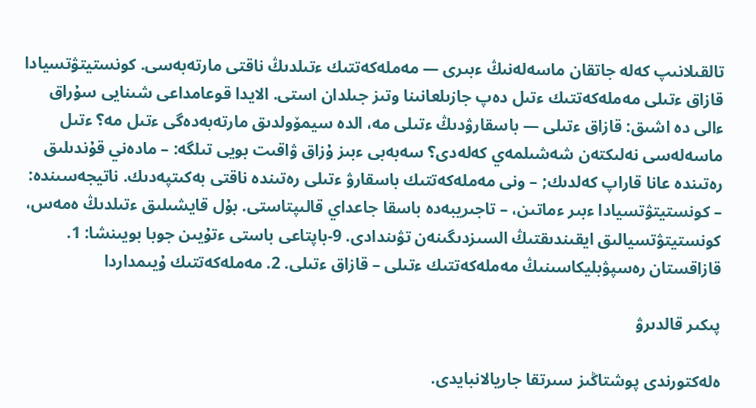تالقىلانىپ كەلە جاتقان ماسەلەنىڭ ءبىرى — مەملەكەتتىك ءتىلدىڭ ناقتى مارتەبەسى. كونستيتۋتسيادا قازاق ءتىلى مەملەكەتتىك ءتىل دەپ جازىلعانىنا وتىز جىلدان استى. الايدا قوعامداعى شىنايى سۇراق ءالى دە اشىق: قازاق ءتىلى — باسقارۋدىڭ ءتىلى مە، الدە سيمۆولدىق مارتەبەدەگى ءتىل مە؟ ءتىل ماسەلەسى نەلىكتەن شەشىلمەي كەلەدى؟ سەبەبى ءبىز ۇزاق ۋاقىت بويى تىلگە: – مادەني قۇندىلىق رەتىندە عانا قاراپ كەلدىك; – ونى مەملەكەتتىك باسقارۋ ءتىلى رەتىندە ناقتى بەكىتپەدىك. ناتيجەسىندە: – كونستيتۋتسيادا ءبىر ءماتىن، – تاجىريبەدە باسقا جاعداي قالىپتاستى. بۇل قايشىلىق ءتىلدىڭ ەمەس، كونستيتۋتسيالىق ايقىندىقتىڭ السىزدىگىنەن تۋىندادى. 9-باپتاعى باستى ءتۇيىن جوبا بويىنشا: 1. قازاقستان رەسپۋبليكاسىنىڭ مەملەكەتتىك ءتىلى – قازاق ءتىلى. 2. مەملەكەتتىك ۇيىمداردا

پىكىر قالدىرۋ

ەلەكتورندى پوشتاڭىز سىرتقا جاريالانبايدى.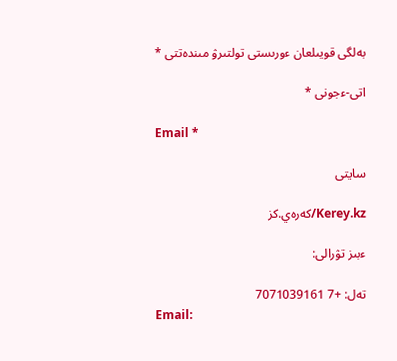بەلگى قويىلعان ءورىستى تولتىرۋ مىندەتتى *

اتى-ءجونى *

Email *

سايتى

Kerey.kz/كەرەي.كز

ءبىز تۋرالى:

تەل: +7 7071039161
Email: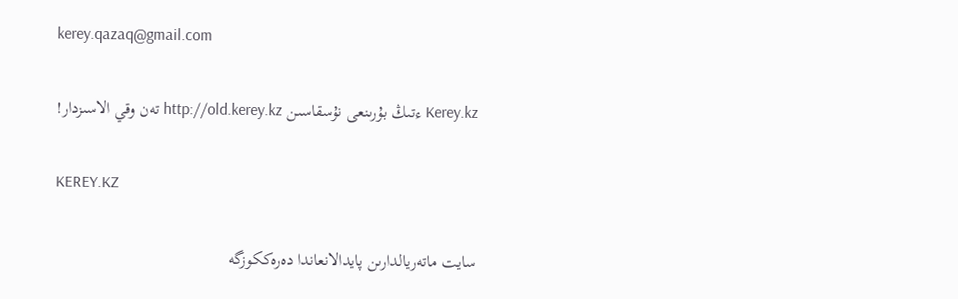kerey.qazaq@gmail.com

Kerey.kz ءتىڭ بۇرىنعى نۇسقاسىن http://old.kerey.kz تەن وقي الاسىزدار!

KEREY.KZ

سايت ماتەريالدارىن پايدالانعاندا دەرەككوزگە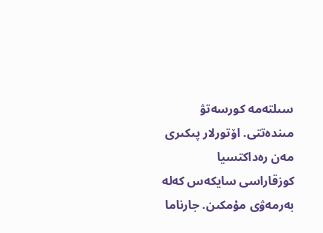سىلتەمە كورسەتۋ مىندەتتى. اۆتورلار پىكىرى مەن رەداكتسيا كوزقاراسى سايكەس كەلە بەرمەۋى مۇمكىن. جارناما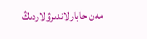مەن حابارلاندىرۋلاردىڭ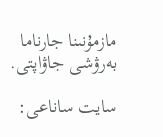مازمۇنىنا جارناما بەرۋشى جاۋاپتى.

سايت ساناعى: